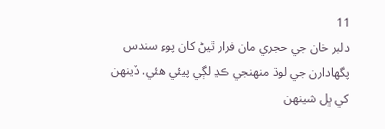11
دلبر خان جي حجري مان فرار ٿيڻ کان پوءِ سندس پگھادارن جي لوڌ منھنجي ڪڍ لڳي پيئي ھئي. ڏينھن کي ڀل شينھن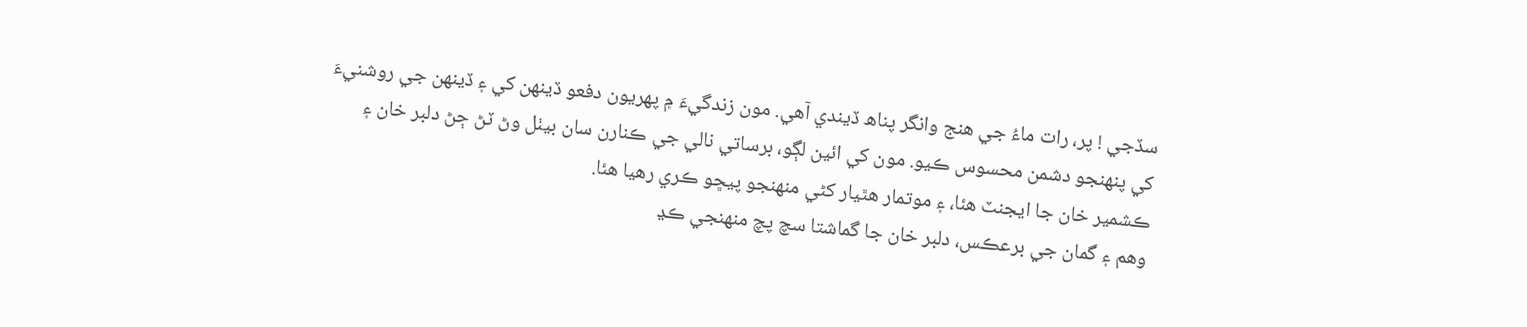سڏجي ! پر، رات ماءُ جي ھنج وانگر پناھ ڏيندي آھي. مون زندگيءَ ۾ پھريون دفعو ڏينھن کي ۽ ڏينھن جي روشنيءَ کي پنھنجو دشمن محسوس ڪيو. مون کي ائين لڳو، برساتي نالي جي ڪنارن سان بيٺل وڻ ٽڻ ڄڻ دلبر خان ۽ ڪشمير خان جا ايجنٽ ھئا، ۽ موتمار ھٿيار کڻي منھنجو پيڇو ڪري رھيا ھئا.
وھم ۽ گمان جي برعڪس، دلبر خان جا گماشتا سچ پچ منھنجي ڪڍ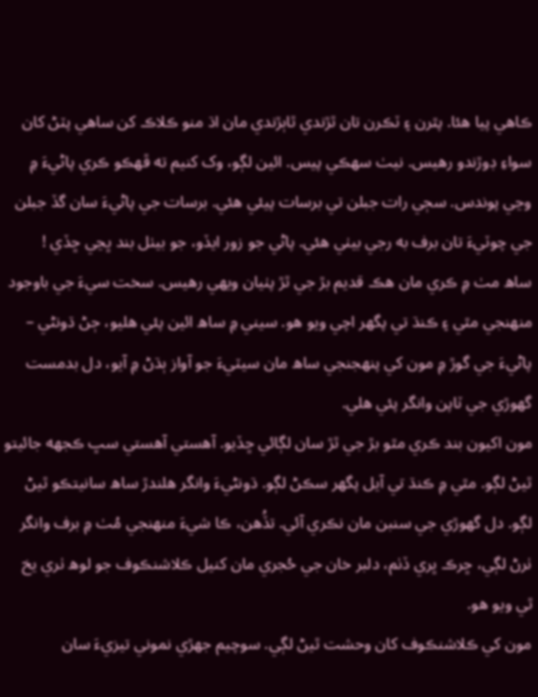ڪاھي پيا ھئا. پٿرن ۽ ٽڪرن تان ٿڙندي ٿاٻڙندي مان اڌ منو ڪلاڪ کن ساھي پٽڻ کان سواءِ ڊوڙندو رھيس. نيٺ سھڪي پيس. ائين لڳو، وک کنيم ته ڦھڪو ڪري پاڻيءَ ۾ وڃي پوندس. سڄي رات جبلن تي برسات پيئي ھئي. برسات جي پاڻيءَ سان گڏ جبلن جي چوٽيءَ تان برف به رجي بيٺي ھئي. پاڻي جو زور ايڏو، جو بيٺل بند ڀڃي ڇڏي !
ساھ مٺ ۾ ڪري مان ھڪ قديم بڙ جي ٿڙ پٺيان ويھي رھيس. سخت سيءَ جي باوجود منھنجي مٿي ۽ ڪنڌ تي پگھر اچي ويو ھو. سيني ۾ ساھ ائين پئي ھليو، ڄڻ ڌونڻي – پاڻيءَ جي گوڙ ۾ مون کي پنھجنجي ساھ مان سيٽيءَ جو آواز ٻڌڻ ۾ آيو، دل بدمست گھوڙي جي ٽاپن وانگر پئي ھلي.
مون اکيون بند ڪري مٿو بڙ جي ٿڙ سان لڳائي ڇڏيو. آھستي آھستي سڀ ڪجھه جائيتو ٿيڻ لڳو. مٿي ۾ ڪنڌ تي آيل پگھر سڪڻ لڳو. ڌونڻيءَ وانگر ھلندڙ ساھ سانيتڪو ٿيڻ لڳو. دل گھوڙي جي سنبن مان نڪري آئي. تڏُھن، ڪا شيءَ منھنجي مُٺ ۾ برف وانگر ٺرڻ لڳي، ڇرڪ ڀري ڏٺم، دلبر خان جي حُجري مان کنيل ڪلاشنڪوف جو لوھ ٺري يخ ٿي ويو ھو.
مون کي ڪلاشنڪوف کان وحشت ٿيڻ لڳي. سوچيم جھڙي نموني تيزيءَ سان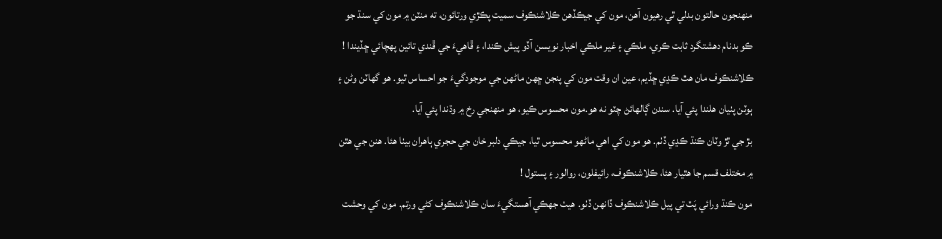منھنجون حالتون بدلي ٿي رھيون آھن، مون کي جيڪڏھن ڪلاشنڪوف سميت پڪڙي ورتائون، ته منٽن ۾ مون کي سنڌ جو ڪو بدنام دھشتگرد ثابت ڪري، ملڪي ۽ غير ملڪي اخبار نويسن آڏو پيش ڪندا، ۽ ڦاھيءَ جي ڦندي تائين پھچائي ڇڏيندا !
ڪلاشنڪوف مان ھٿ ڪڍي ڇڏيم، عين ان وقت مون کي پنجن ڇھن ماڻھن جي موجودگيءَ جو احساس ٿيو. ھو گھاٽن وڻن ۽ ٻوٽن پٺيان ھلندا پئي آيا. سندن ڳالھائڻ چٽو نه ھو.مون محسوس ڪيو، ھو منھنجي رخ ۾ وڌندا پئي آيا.
بڙ جي ٿڙ وٽان ڪنڌ ڪڍي ڏٺم. ھو مون کي اھي ماڻھو محسوس ٿيا، جيڪي دلبر خان جي حجري ٻاھران بيٺا ھئا. ھنن جي ھٿن ۾ مختلف قسم جا ھٿيار ھئا، ڪلاشنڪوف، رائيفلون، روالور ۽ پستول !
مون ڪنڌ ورائي پَٽ تي پيل ڪلاشنڪوف ڏانھن ڏٺو. ھيٺ جھڪي آھستگيءَ سان ڪلاشنڪوف کڻي ورتم. مون کي وحشت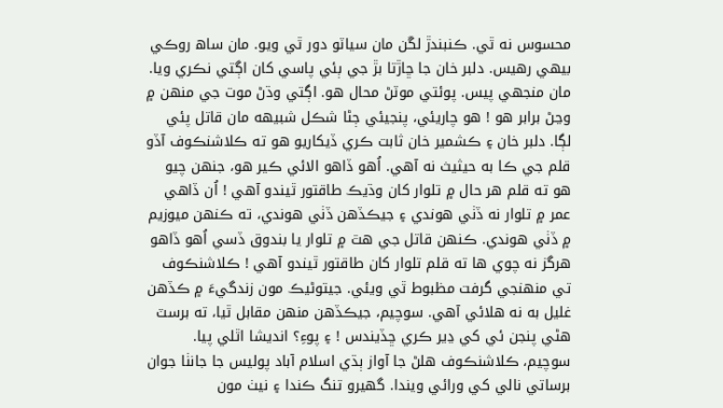محسوس نه ٿي. ڪنبندڙ لڱن مان سياٽو دور ٿي ويو. مان ساھ روڪي بيھي رھيس. دلبر خان جا ڇاڙتا بڙ جي ٻئي پاسي کان اڳتي نڪري ويا.
مان منجھي پيس. پوئتي موٽڻ محال ھو. اڳتي وڌڻ موت جي منھن ۾ وڃڻ برابر ھو ! ھو چاريئي، پنجيئي ڄڻا شڪل شبيھه مان قاتل پئي لڳا. دلبر خان ۽ ڪشمير خان ثابت ڪري ڏيکاريو ھو ته ڪلاشنڪوف آڏو قلم جي ڪا به حيثيث نه آھي. اُھو ڏاھو الائي ڪير ھو، جنھن چيو ھو ته قلم ھر حال ۾ تلوار کان وڌيڪ طاقتور ٿيندو آھي ! اُن ڏاھي عمر ۾ تلوار نه ڏٺي ھوندي ۽ جيڪڏھن ڏٺي ھوندي، ته ڪنھن ميوزيم ۾ ڏٺي ھوندي. ڪنھن قاتل جي ھٿ ۾ تلوار يا بندوق ڏسي اُھو ڏاھو ھرگز نه چوي ھا ته قلم تلوار کان طاقتور ٿيندو آھي ! ڪلاشنڪوف تي منھنجي گرفت مظبوط ٿي ويئي. جيتوڻيڪ مون زندگيءَ ۾ ڪڏھن غليل به نه ھلائي آھي. سوچيم، جيڪڏھن منھن مقابل ٿيا، ته برسٽ ھڻي پنجن ئي کي ڍير ڪري ڇڏيندس ! ۽ پوءِ؟ انديشا اٿلي پيا.
سوچيم، ڪلاشنڪوف ھلڻ جا آواز ٻڌي اسلام آباد پوليس جا جانٺا جوان برساتي نالي کي ورائي ويندا. گھيرو تنگ ڪندا ۽ نيٺ مون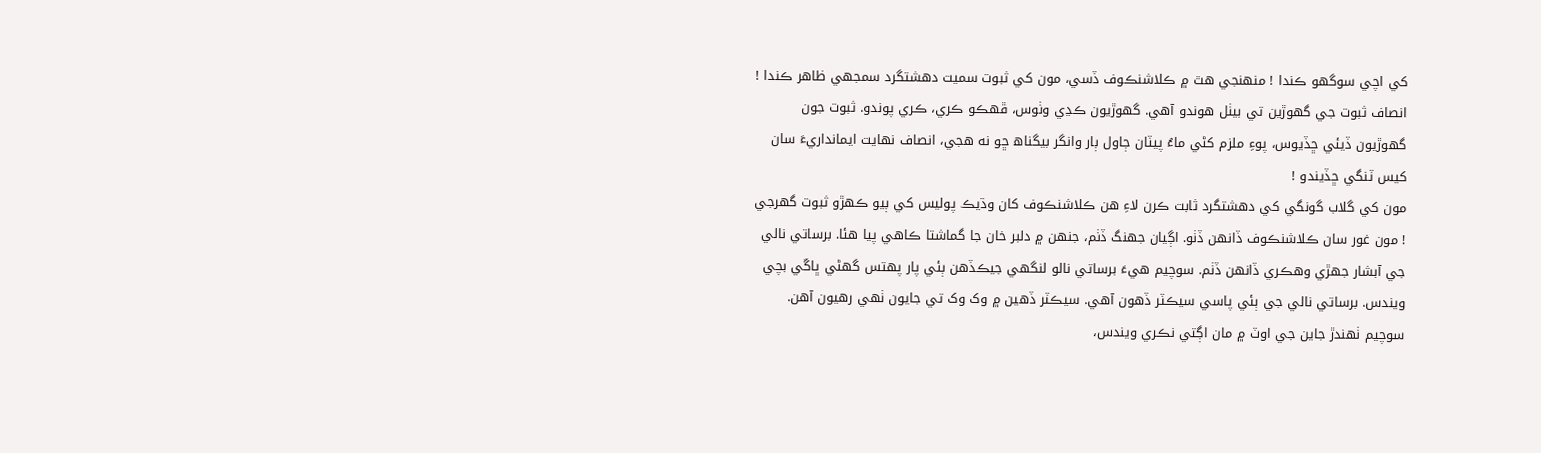کي اچي سوگھو ڪندا ! منھنجي ھٿ ۾ ڪلاشنڪوف ڏسي، مون کي ثبوت سميت دھشتگرد سمجھي ظاھر ڪندا ! انصاف ثبوت جي گھوڙين تي بيٺل ھوندو آھي. گھوڙيون ڪڍي وٺوس، ڦھڪو ڪري، ڪري پوندو. ثبوت جون گھوڙيون ڏيئي ڇڏيوس، پوءِ ملزم کڻي ماءُ پيٽان ڄاول ٻار وانگر بيگناھ ڇو نه ھجي، انصاف نھايت ايمانداريءَ سان کيس ٽنگي ڇڏيندو !
مون کي گلاب گونگي کي دھشتگرد ثابت ڪرن لاءِ ھن ڪلاشنڪوف کان وڌيڪ پوليس کي ٻيو ڪھڙو ثبوت گھرجي ! مون غور سان ڪلاشنڪوف ڏانھن ڏٺو. اڳيان جھنگ ڏٺم، جنھن ۾ دلبر خان جا گماشتا ڪاھي پيا ھئا. برساتي نالي جي آبشار جھڙي وھڪري ڏانھن ڏٺم. سوچيم ھيءَ برساتي نالو لنگھي جيڪڏھن ٻئي پار پھتس گھڻي ڀاڱي بچي ويندس. برساتي نالي جي ٻئي پاسي سيڪٽر ڏھون آھي. سيڪٽر ڏھين ۾ وک وک تي جايون ٺھي رھيون آھن. سوچيم ٺھندڙ جاين جي اوٽ ۾ مان اڳتي نڪري ويندس،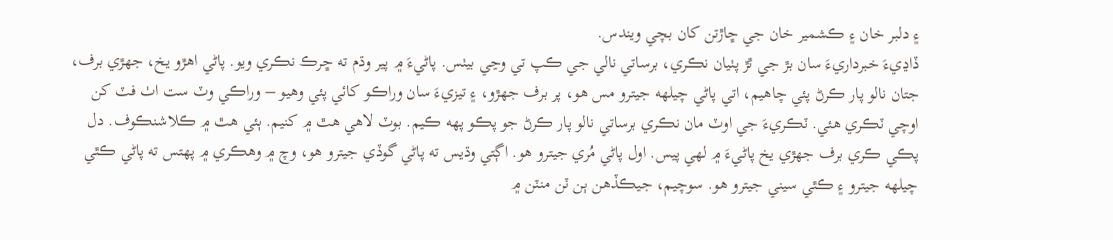۽ دلبر خان ۽ ڪشمير خان جي ڇاڙتن کان بچي ويندس.
ڏاڍيءَ خبرداريءَ سان بڙ جي ٿڙ پٺيان نڪري، برساتي نالي جي ڪپ تي وڃي بيٺس. پاڻيءَ ۾ پير وڌم ته ڇرڪ نڪري ويو. پاڻي اھڙو يخ، جھڙي برف، جتان نالو پار ڪرڻ پئي چاھيم، اتي پاڻي چيلھه جيترو مس ھو، پر برف جھڙو، ۽ تيزيءَ سان وراڪو کائي پئي وھيو – وراڪي وٽ ست اٺ فٽ کن اوچي ٽڪري ھئي. ٽڪريءَ جي اوٽ مان نڪري برساتي نالو پار ڪرڻ جو پڪو پھه ڪيم. بوٽ لاھي ھٿ ۾ کنيم. ٻئي ھٿ ۾ ڪلاشنڪوف. دل پڪي ڪري برف جھڙي يخ پاڻيءَ ۾ لھي پيس. اول پاڻي مُري جيترو ھو. اڳتي وڌيس ته پاڻي گوڏي جيترو ھو، وچ ۾ وھڪري ۾ پھتس ته پاڻي ڪٿي چيلھه جيترو ۽ ڪٿي سيني جيترو ھو. سوچيم، جيڪڏھن ٻن ٽن منٽن ۾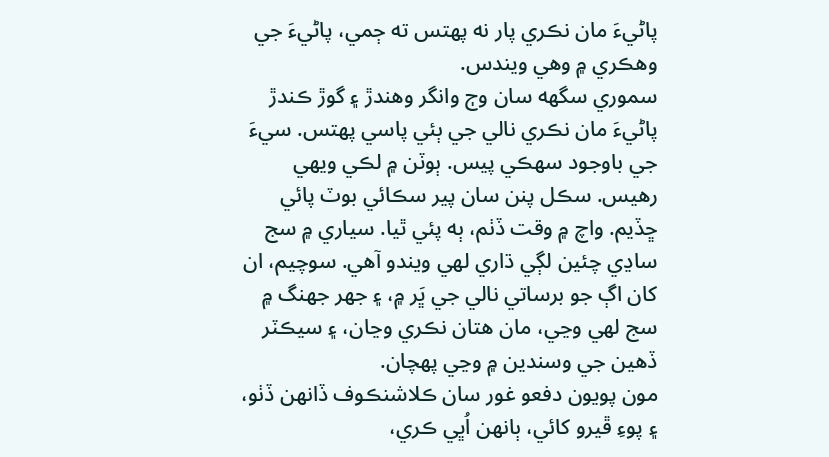پاڻيءَ مان نڪري پار نه پھتس ته ڄمي، پاڻيءَ جي وھڪري ۾ وھي ويندس.
سموري سگھه سان وڄ وانگر وھندڙ ۽ گوڙ ڪندڙ پاڻيءَ مان نڪري نالي جي ٻئي پاسي پھتس. سيءَ جي باوجود سھڪي پيس. ٻوٽن ۾ لڪي ويھي رھيس. سڪل پنن سان پير سڪائي بوٽ پائي ڇڏيم. واچ ۾ وقت ڏٺم، ٻه پئي ٿيا. سياري ۾ سج ساڍي چئين لڳي ڌاري لھي ويندو آھي. سوچيم، ان کان اڳ جو برساتي نالي جي ڀَر ۾، ۽ جھر جھنگ ۾ سج لھي وڃي، مان ھتان نڪري وڃان، ۽ سيڪٽر ڏھين جي وسندين ۾ وڃي پھچان.
مون پويون دفعو غور سان ڪلاشنڪوف ڏانھن ڏٺو، ۽ پوءِ ڦيرو کائي، ٻانھن اُڀي ڪري،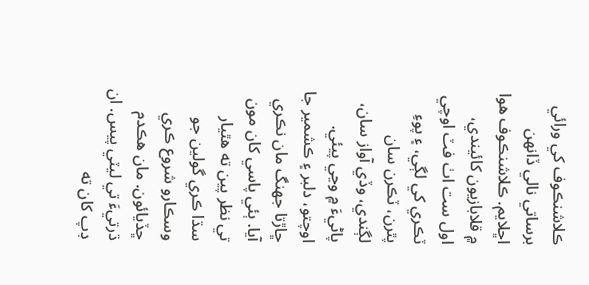ڪلاشنڪوف کي ورائي برساتي نالي ڏانھن اڇلايم. ڪلاشنڪوف ھوا ۾ قلابازيون کائيندي، اول ست اٺ فٽ اوچي ٽڪري کي لڳي، ۽ پوءِ پٿرن، ٽڪرن سان لڳندي، وڏي آواز سان، پاڻيءَ ۾ وڃي پيئي.
اوچتو، دلبر ۽ ڪشمير جا ڇاڙتا جھنگ مان نڪري آيا. ٻئي پاسي کان مون تي نظر پين ته ھٿيار سڌا ڪري گولين جو وسڪارو شروع ڪري ڇڏيائون. مان ھڪدم ڌرتيءَ تي ليٽي پيس. ان ڊپ کان ته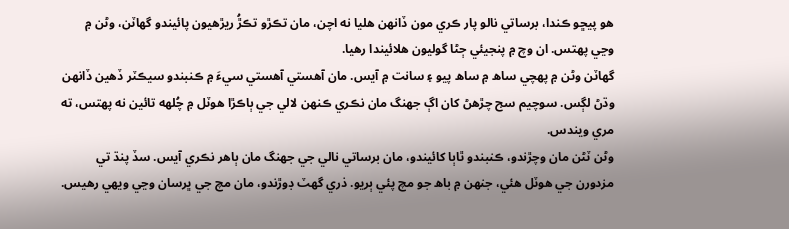ھو پيڇو ڪندا، برساتي نالو پار ڪري مون ڏانھن ھليا نه اچن، مان تڪڙو تڪڙُ ريڙھيون پائيندو گھاٽن، وڻن ۾ وڃي پھتس. ان وچ ۾ پنجيئي ڄڻا گوليون ھلائيندا رھيا.
گھاٽن وڻن ۾ پھچي ساھ ۾ ساھ پيو ۽ سانت ۾ آيس. مان آھستي آھستي سيءَ ۾ ڪنبندو سيڪٽر ڏھين ڏانھن وڌڻ لڳس. سوچيم سج چڙھڻ کان اڳ جھنگ مان نڪري ڪنھن لالي جي ٻاڪڙا ھوٽل ۾ چُلھه تائين نه پھتس، ته مري ويندس.
وڻن ٽڻن مان وچڙندو، ڪنبندو ٿاٻا کائيندو، مان برساتي نالي جي جھنگ مان ٻاھر نڪري آيس. سڏ پنڌ تي مزدورن جي ھوٽل ھئي، جنھن ۾ باھ جو مچ پئي ٻريو. ذري گھٽ ڊوڙندو، مان مچ جي ڀرسان وڃي ويھي رھيس.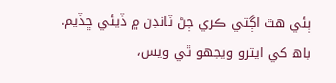ٻئي ھٿ اڳتي ڪري ڄڻ ٽانڊن ۾ ڏيئي ڇڏيم. باھ کي ايترو ويجھو ٿي ويس،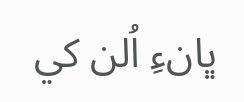ڀانءِ اُلن کي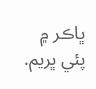ڀاڪر ۾ پئي ڀريم.